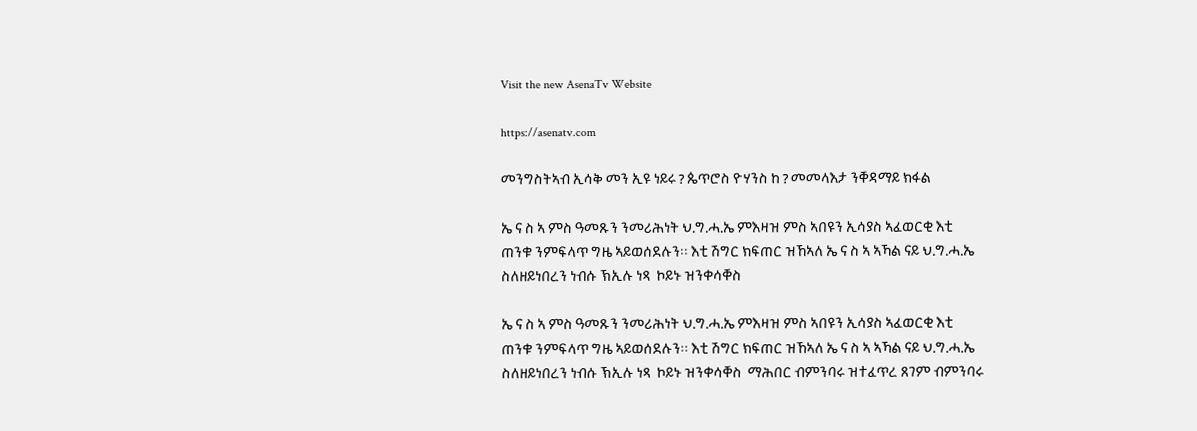Visit the new AsenaTv Website

https://asenatv.com

መንግስትኣብ ኢሳቅ መን ኢዩ ነይሩ ? ጴጥሮስ ዮሃንስ ከ ? መመላእታ ንቐዳማይ ክፋል

ኤ ና ስ ኣ ምስ ዓመጹን ንመሪሕነት ህ.ግ.ሓ.ኤ ምእዛዝ ምስ ኣበዩን ኢሳያስ ኣፈወርቂ እቲ ጠንቁ ንምፍላጥ ግዜ ኣይወሰደሉን፡፡ እቲ ሽግር ክፍጠር ዝኸኣለ ኤ ና ስ ኣ ኣኻል ናይ ህ.ግ.ሓ.ኤ ስለዘይነበረን ነብሱ ኽኢሉ ነጻ  ኮይኑ ዝንቀሳቐስ

ኤ ና ስ ኣ ምስ ዓመጹን ንመሪሕነት ህ.ግ.ሓ.ኤ ምእዛዝ ምስ ኣበዩን ኢሳያስ ኣፈወርቂ እቲ ጠንቁ ንምፍላጥ ግዜ ኣይወሰደሉን፡፡ እቲ ሽግር ክፍጠር ዝኸኣለ ኤ ና ስ ኣ ኣኻል ናይ ህ.ግ.ሓ.ኤ ስለዘይነበረን ነብሱ ኽኢሉ ነጻ  ኮይኑ ዝንቀሳቐስ  ማሕበር ብምንባሩ ዝተፈጥረ ጸገም ብምንባሩ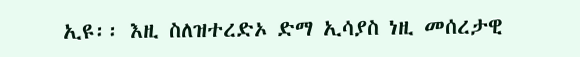ኢዩ፡፡ እዚ ስለዝተረድኦ ድማ ኢሳያስ ነዚ መሰረታዊ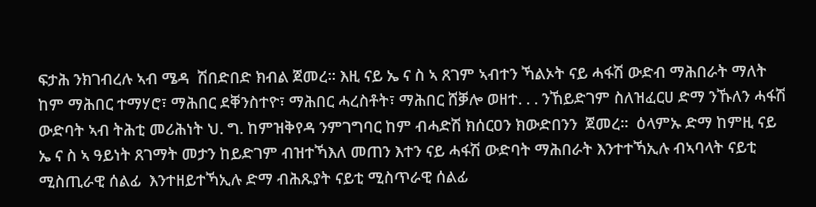ፍታሕ ንክገብረሉ ኣብ ሜዳ  ሽበድበድ ክብል ጀመረ፡፡ እዚ ናይ ኤ ና ስ ኣ ጸገም ኣብተን ኻልኦት ናይ ሓፋሽ ውድብ ማሕበራት ማለት ከም ማሕበር ተማሃሮ፣ ማሕበር ደቐንስተዮ፣ ማሕበር ሓረስቶት፣ ማሕበር ሸቓሎ ወዘተ. . . ንኸይድገም ስለዝፈርሀ ድማ ንኹለን ሓፋሽ  ውድባት ኣብ ትሕቲ መሪሕነት ህ. ግ. ከምዝቅየዳ ንምገግባር ከም ብሓድሽ ክሰርዐን ክውድበንን  ጀመረ፡፡  ዕላምኡ ድማ ከምዚ ናይ ኤ ና ስ ኣ ዓይነት ጸገማት መታን ከይድገም ብዝተኻእለ መጠን እተን ናይ ሓፋሽ ውድባት ማሕበራት እንተተኻኢሉ ብኣባላት ናይቲ ሚስጢራዊ ሰልፊ  እንተዘይተኻኢሉ ድማ ብሕጹያት ናይቲ ሚስጥራዊ ሰልፊ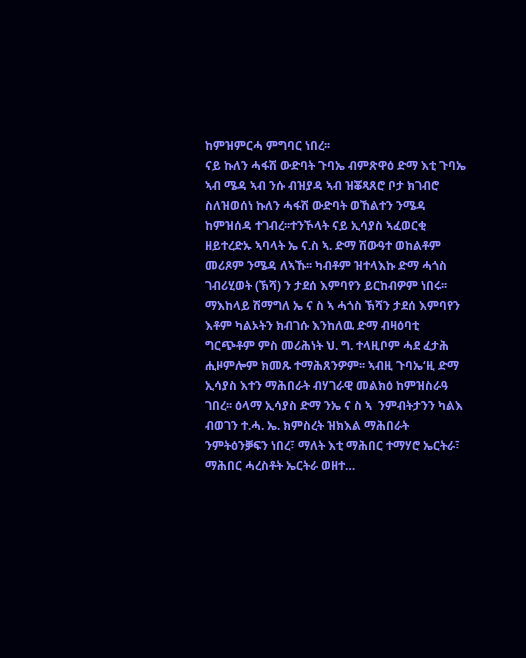ከምዝምርሓ ምግባር ነበረ፡፡
ናይ ኩለን ሓፋሽ ውድባት ጉባኤ ብምጽዋዕ ድማ እቲ ጉባኤ ኣብ ሜዳ ኣብ ንሱ ብዝያዳ ኣብ ዝቖጻጸሮ ቦታ ክገብሮ ስለዝወሰነ ኩለን ሓፋሽ ውድባት ወኸልተን ንሜዳ ከምዝሰዳ ተገብረ፡፡ተንኾላት ናይ ኢሳያስ ኣፈወርቂ ዘይተረድኡ ኣባላት ኤ ና.ስ ኣ. ድማ ሽውዓተ ወከልቶም መሪጾም ንሜዳ ለኣኹ፡፡ ካብቶም ዝተላእኩ ድማ ሓጎስ ገብሪሂወት (ኽሻ) ን ታደሰ እምባየን ይርከብዎም ነበሩ፡፡
ማእከላይ ሽማግለ ኤ ና ስ ኣ ሓጎስ ኽሻን ታደሰ እምባየን እቶም ካልኦትን ክብገሱ እንከለዉ ድማ ብዛዕባቲ ግርጭቶም ምስ መሪሕነት ህ. ግ. ተላዚቦም ሓደ ፈታሕ ሒዞምሎም ክመጹ ተማሕጸንዎም፡፡ ኣብዚ ጉባኤ‘ዚ ድማ ኢሳያስ እተን ማሕበራት ብሃገራዊ መልክዕ ከምዝስራዓ ገበረ፡፡ ዕላማ ኢሳያስ ድማ ንኤ ና ስ ኣ  ንምብትታንን ካልእ ብወገን ተ.ሓ. ኤ. ክምስረት ዝክእል ማሕበራት ንምትዕንቓፍን ነበረ፣ ማለት እቲ ማሕበር ተማሃሮ ኤርትራ፣ ማሕበር ሓረስቶት ኤርትራ ወዘተ…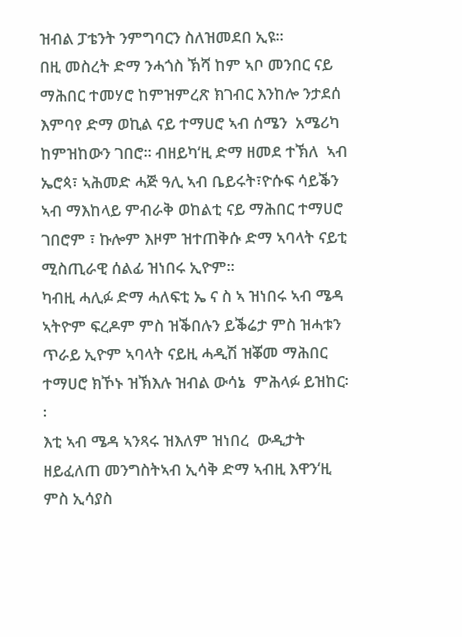ዝብል ፓቴንት ንምግባርን ስለዝመደበ ኢዩ፡፡
በዚ መስረት ድማ ንሓጎስ ኽሻ ከም ኣቦ መንበር ናይ ማሕበር ተመሃሮ ከምዝምረጽ ክገብር እንከሎ ንታደሰ እምባየ ድማ ወኪል ናይ ተማሀሮ ኣብ ሰሜን  አሜሪካ ከምዝከውን ገበሮ፡፡ ብዘይካ‘ዚ ድማ ዘመደ ተኽለ  ኣብ ኤሮጳ፣ ኣሕመድ ሓጅ ዓሊ ኣብ ቤይሩት፣ዮሱፍ ሳይቕን ኣብ ማእከላይ ምብራቅ ወከልቲ ናይ ማሕበር ተማሀሮ ገበሮም ፣ ኩሎም እዞም ዝተጠቅሱ ድማ ኣባላት ናይቲ ሚስጢራዊ ሰልፊ ዝነበሩ ኢዮም፡፡
ካብዚ ሓሊፉ ድማ ሓለፍቲ ኤ ና ስ ኣ ዝነበሩ ኣብ ሜዳ ኣትዮም ፍረዶም ምስ ዝቕበሉን ይቕሬታ ምስ ዝሓቱን ጥራይ ኢዮም ኣባላት ናይዚ ሓዲሽ ዝቖመ ማሕበር ተማሀሮ ክኾኑ ዝኽእሉ ዝብል ውሳኔ  ምሕላፉ ይዝከር፡፡
እቲ ኣብ ሜዳ ኣንጻሩ ዝእለም ዝነበረ  ውዲታት ዘይፈለጠ መንግስትኣብ ኢሳቅ ድማ ኣብዚ እዋን‘ዚ ምስ ኢሳያስ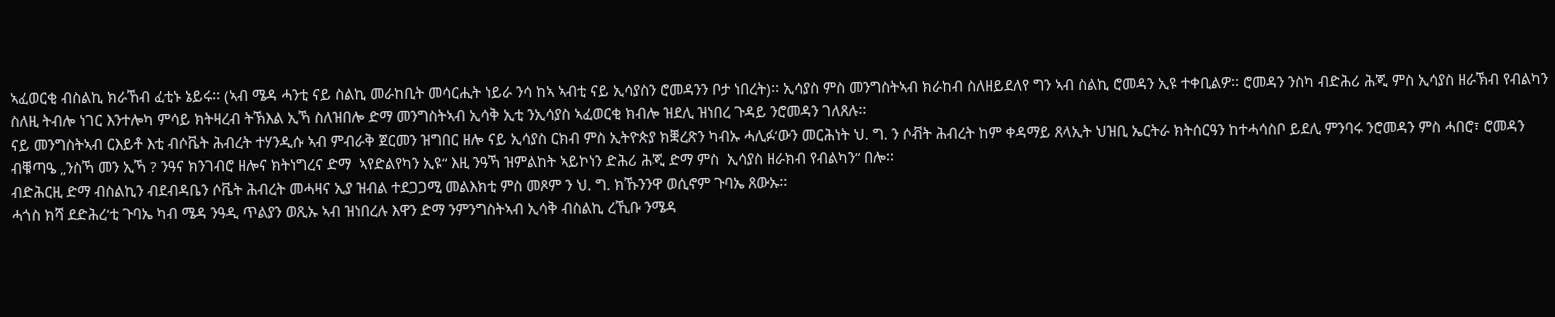ኣፈወርቂ ብስልኪ ክራኸብ ፈቲኑ ኔይሩ፡፡ (ኣብ ሜዳ ሓንቲ ናይ ስልኪ መራከቢት መሳርሒት ነይራ ንሳ ከኣ ኣብቲ ናይ ኢሳያስን ሮመዳንን ቦታ ነበረት)፡፡ ኢሳያስ ምስ መንግስትኣብ ክራከብ ስለዘይደለየ ግን ኣብ ስልኪ ሮመዳን ኢዩ ተቀቢልዎ፡፡ ሮመዳን ንስካ ብድሕሪ ሕጂ ምስ ኢሳያስ ዘራኽብ የብልካን ስለዚ ትብሎ ነገር እንተሎካ ምሳይ ክትዛረብ ትኽእል ኢኻ ስለዝበሎ ድማ መንግስትኣብ ኢሳቅ ኢቲ ንኢሳያስ ኣፈወርቂ ክብሎ ዝደሊ ዝነበረ ጉዳይ ንሮመዳን ገለጸሉ፡፡
ናይ መንግስትኣብ ርእይቶ እቲ ብሶቬት ሕብረት ተሃንዲሱ ኣብ ምብራቅ ጀርመን ዝግበር ዘሎ ናይ ኢሳያስ ርክብ ምስ ኢትዮጵያ ክቛረጽን ካብኡ ሓሊፉ‘ውን መርሕነት ህ. ግ. ን ሶቭት ሕብረት ከም ቀዳማይ ጸላኢት ህዝቢ ኤርትራ ክትሰርዓን ከተሓሳስቦ ይደሊ ምንባሩ ንሮመዳን ምስ ሓበሮ፣ ሮመዳን ብቑጣዔ „ንስኻ መን ኢኻ ? ንዓና ክንገብሮ ዘሎና ክትነግረና ድማ  ኣየድልየካን ኢዩ“ እዚ ንዓኻ ዝምልከት ኣይኮነን ድሕሪ ሕጂ ድማ ምስ  ኢሳያስ ዘራክብ የብልካን“ በሎ፡፡
ብድሕርዚ ድማ ብስልኪን ብደብዳቤን ሶቬት ሕብረት መሓዛና ኢያ ዝብል ተደጋጋሚ መልእክቲ ምስ መጾም ን ህ. ግ. ክኹንንዋ ወሲኖም ጉባኤ ጸውኡ፡፡
ሓጎስ ክሻ ደድሕረ‘ቲ ጉባኤ ካብ ሜዳ ንዓዲ ጥልያን ወጺኡ ኣብ ዝነበረሉ እዋን ድማ ንምንግስትኣብ ኢሳቅ ብስልኪ ረኺቡ ንሜዳ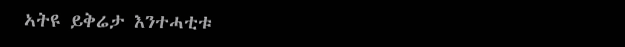ኣትዩ ይቅሬታ እንተሓቲቱ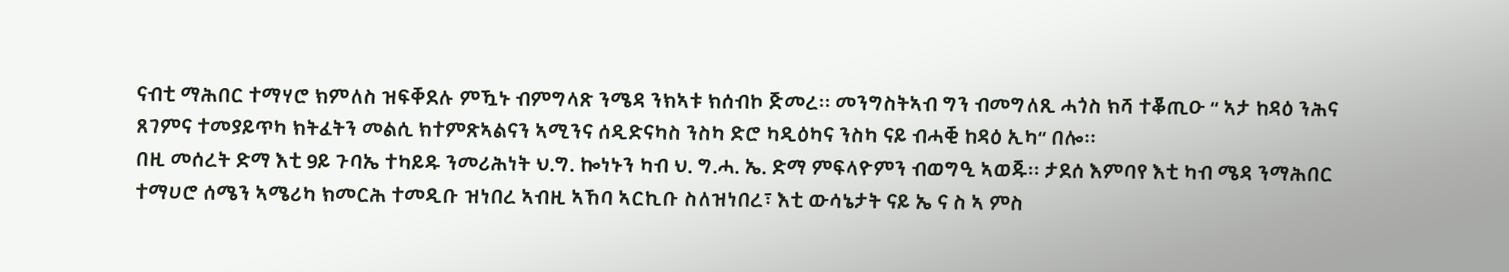ናብቲ ማሕበር ተማሃሮ ክምለስ ዝፍቐደሉ ምዃኑ ብምግላጽ ንሜዳ ንክኣቱ ክሰብኮ ጅመረ፡፡ መንግስትኣብ ግን ብመግለጺ ሓጎስ ክሻ ተቖጢዑ “ ኣታ ከዳዕ ንሕና ጸገምና ተመያይጥካ ክትፈትን መልሲ ክተምጽኣልናን ኣሚንና ሰዲድናካስ ንስካ ድሮ ካዲዕካና ንስካ ናይ ብሓቒ ከዳዕ ኢካ“ በሎ፡፡
በዚ መሰረት ድማ እቲ 9ይ ጉባኤ ተካይዱ ንመሪሕነት ህ.ግ. ኰነኑን ካብ ህ. ግ.ሓ. ኤ. ድማ ምፍላዮምን ብወግዒ ኣወጁ፡፡ ታደሰ እምባየ እቲ ካብ ሜዳ ንማሕበር ተማሀሮ ሰሜን ኣሜሪካ ክመርሕ ተመዲቡ ዝነበረ ኣብዚ ኣኸባ ኣርኪቡ ስለዝነበረ፣ እቲ ውሳኔታት ናይ ኤ ና ስ ኣ ምስ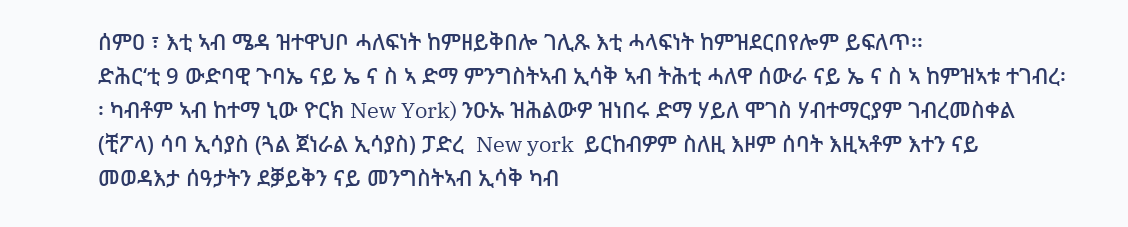ሰምዐ ፣ እቲ ኣብ ሜዳ ዝተዋህቦ ሓለፍነት ከምዘይቅበሎ ገሊጹ እቲ ሓላፍነት ከምዝደርበየሎም ይፍለጥ፡፡
ድሕር‘ቲ 9 ውድባዊ ጉባኤ ናይ ኤ ና ስ ኣ ድማ ምንግስትኣብ ኢሳቅ ኣብ ትሕቲ ሓለዋ ሰውራ ናይ ኤ ና ስ ኣ ከምዝኣቱ ተገብረ፡፡ ካብቶም ኣብ ከተማ ኒው ዮርክ New York) ንዑኡ ዝሕልውዎ ዝነበሩ ድማ ሃይለ ሞገስ ሃብተማርያም ገብረመስቀል   (ቺፖላ) ሳባ ኢሳያስ (ጓል ጀነራል ኢሳያስ) ፓድረ  New york  ይርከብዎም ስለዚ እዞም ሰባት እዚኣቶም እተን ናይ መወዳእታ ሰዓታትን ደቓይቅን ናይ መንግስትኣብ ኢሳቅ ካብ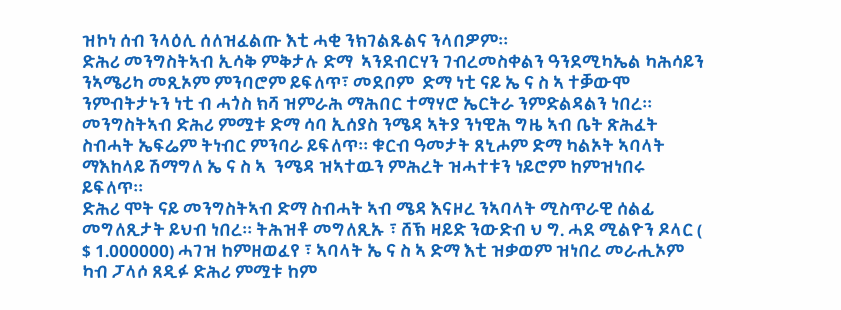ዝኮነ ሰብ ንላዕሊ ሰለዝፈልጡ እቲ ሓቂ ንክገልጹልና ንላበዎም፡፡
ድሕሪ መንግስትኣብ ኢሳቅ ምቅታሉ ድማ  ኣንደብርሃን ገብረመስቀልን ዓንደሚካኤል ካሕሳይን ንኣሜሪካ መጺኦም ምንባሮም ይፍለጥ፣ መደቦም  ድማ ነቲ ናይ ኤ ና ስ ኣ ተቓውሞ ንምብትታኑን ነቲ ብ ሓጎስ ክሻ ዝምራሕ ማሕበር ተማሃሮ ኤርትራ ንምድልዳልን ነበረ፡፡ መንግስትኣብ ድሕሪ ምሟቱ ድማ ሳባ ኢሰያስ ንሜዳ ኣትያ ንነዊሕ ግዜ ኣብ ቤት ጽሕፈት ስብሓት ኤፍሬም ትነብር ምንባራ ይፍለጥ፡፡ ቁርብ ዓመታት ጸኒሖም ድማ ካልኦት ኣባላት ማእከላይ ሽማግለ ኤ ና ስ ኣ  ንሜዳ ዝኣተዉን ምሕረት ዝሓተቱን ነይሮም ከምዝነበሩ ይፍለጥ፡፡
ድሕሪ ሞት ናይ መንግስትኣብ ድማ ስብሓት ኣብ ሜዳ እናዞረ ንኣባላት ሚስጥራዊ ሰልፊ መግለጺታት ይህብ ነበረ፡፡ ትሕዝቶ መግለጺኡ ፣ ሸኽ ዛይድ ንውድብ ህ ግ. ሓደ ሚልዮን ዶላር ( $ 1.000000) ሓገዝ ከምዘወፈየ ፣ ኣባላት ኤ ና ስ ኣ ድማ እቲ ዝቃወም ዝነበረ መራሒኦም ካብ ፓላሶ ጸዲፉ ድሕሪ ምሟቱ ከም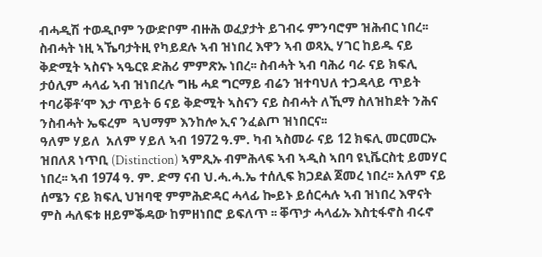ብሓዲሽ ተወዲቦም ንውድቦም ብዙሕ ወፈያታት ይገብሩ ምንባሮም ዝሕብር ነበረ፡፡
ስብሓት ነዚ ኣኼባታትዚ የካይደሉ ኣብ ዝነበረ እዋን ኣብ ወጻኢ ሃገር ከይዱ ናይ ቅድሚት ኣስናኑ ኣዔርዩ ድሕሪ ምምጽኡ ነበረ፡፡ ስብሓት ኣብ ባሕሪ ባራ ናይ ክፍሊ ታዕሊም ሓላፊ ኣብ ዝነበረሉ ግዜ ሓደ ግርማይ ብሬን ዝተባህለ ተጋዳላይ ጥይት ተባሪቐቶ‘ሞ እታ ጥይት 6 ናይ ቅድሚት ኣስናን ናይ ስብሓት ለኺማ ስለዝከደት ንሕና ንስብሓት ኤፍረም  ጓህማም እንከሎ ኢና ንፈልጦ ዝነበርና፡፡
ዓለም ሃይለ  አለም ሃይለ ኣብ 1972 ዓ.ም. ካብ ኣስመራ ናይ 12 ክፍሊ መርመርኡ ዝበለጸ ነጥቢ (Distinction) ኣምጺኡ ብምሕላፍ ኣብ ኣዲስ ኣበባ ዩኒቬርስቲ ይመሃር ነበረ፡፡ ኣብ 1974 ዓ. ም. ድማ ናብ ህ.ሓ.ሓ.ኤ ተሰሊፍ ክጋደል ጀመረ ነበረ፡፡ አለም ናይ ሰሜን ናይ ክፍሊ ህዝባዊ ምምሕድዳር ሓላፊ ኰይኑ ይሰርሓሉ ኣብ ዝነበረ እዋናት ምስ ሓለፍቱ ዘይምቕዳው ከምዘነበሮ ይፍለጥ ፡፡ ቐጥታ ሓላፊኡ እስቲፋኖስ ብሩኖ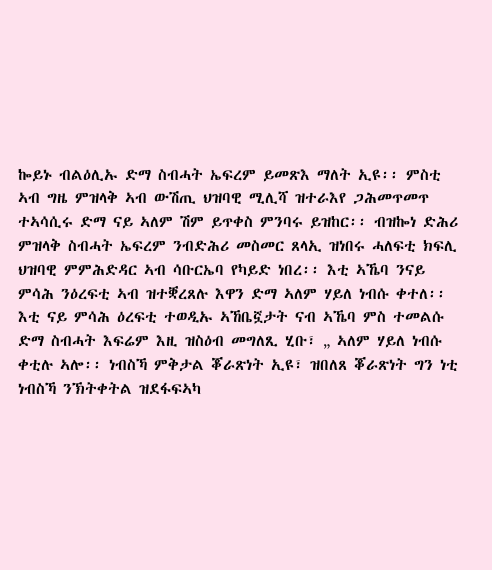ኰይኑ ብልዕሊኡ ድማ ስብሓት ኤፍረም ይመጽእ ማለት ኢዩ፡፡ ምስቲ ኣብ ግዜ ምዝላቅ ኣብ ውሽጢ ህዝባዊ ሚሊሻ ዝተራእየ ጋሕመጥመጥ ተኣሳሲሩ ድማ ናይ ኣለም ሽም ይጥቀስ ምንባሩ ይዝከር፡፡ ብዝኰነ ድሕሪ ምዝላቅ ስብሓት ኤፍረም ንብድሕሪ መስመር ጸላኢ ዝነበሩ ሓለፍቲ ክፍሊ ህዝባዊ ምምሕድዳር ኣብ ሳቡርኤባ የካይድ ነበረ፡፡ እቲ ኣኼባ ንናይ ምሳሕ ንዕረፍቲ ኣብ ዝተቛረጸሉ እዋን ድማ ኣለም ሃይለ ነብሱ ቀተለ፡፡
እቲ ናይ ምሳሕ ዕረፍቲ ተወዲኡ ኣኸቤኟታት ናብ ኣኼባ ምስ ተመልሱ ድማ ስብሓት እፍሬም እዚ ዝስዕብ መግለጺ ሂቡ፣ „ ኣለም ሃይለ ነብሱ ቀቲሉ ኣሎ፡፡ ነብስኻ ምቅታል ቖራጽነት ኢዩ፣ ዝበለጸ ቖራጽነት ግን ነቲ ነብስኻ ንኽትቀትል ዝደፋፍኣካ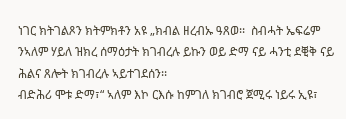ነገር ክትገልጾን ክትምክቶን አዩ „ክብል ዘረብኡ ዓጸወ፡፡  ስብሓት ኤፍሬም ንኣለም ሃይለ ዝክረ ሰማዕታት ክገብረሉ ይኩን ወይ ድማ ናይ ሓንቲ ደቒቅ ናይ ሕልና ጸሎት ክገብረሉ ኣይተገደሰን፡፡
ብድሕሪ ሞቱ ድማ፣“ ኣለም እኮ ርእሱ ከምገለ ክገብሮ ጀሚሩ ነይሩ ኢዩ፣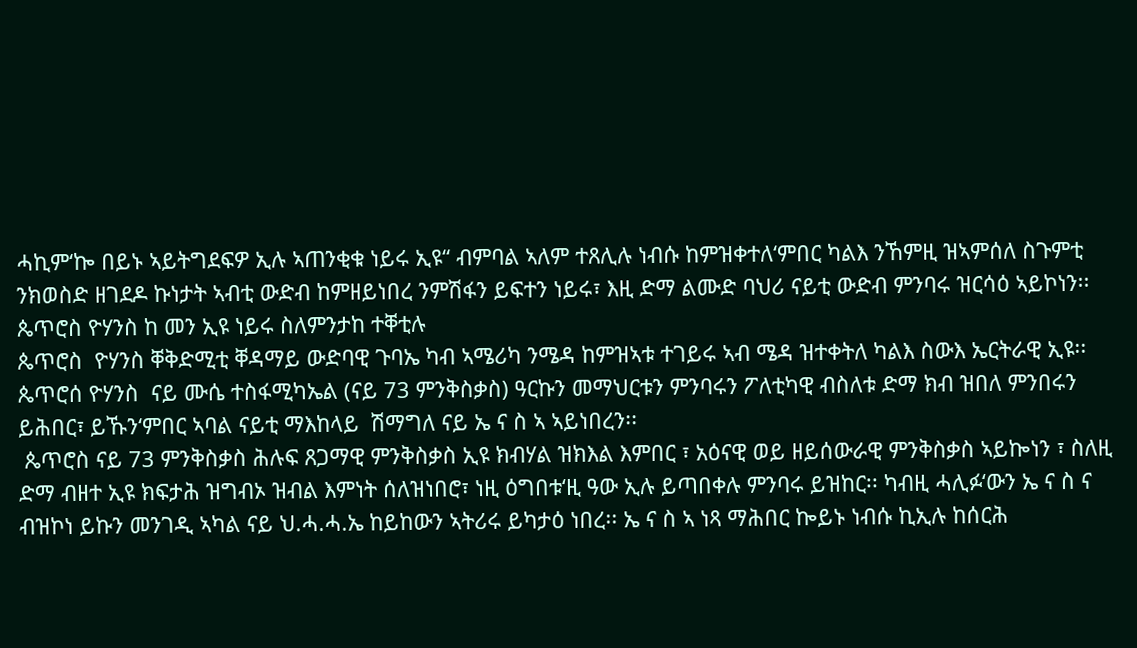ሓኪም‘ኰ በይኑ ኣይትግደፍዎ ኢሉ ኣጠንቂቁ ነይሩ ኢዩ“ ብምባል ኣለም ተጸሊሉ ነብሱ ከምዝቀተለ‘ምበር ካልእ ንኸምዚ ዝኣምሰለ ስጉምቲ ንክወስድ ዘገደዶ ኩነታት ኣብቲ ውድብ ከምዘይነበረ ንምሽፋን ይፍተን ነይሩ፣ እዚ ድማ ልሙድ ባህሪ ናይቲ ውድብ ምንባሩ ዝርሳዕ ኣይኮነን፡፡
ጴጥሮስ ዮሃንስ ከ መን ኢዩ ነይሩ ስለምንታከ ተቐቲሉ
ጴጥሮስ  ዮሃንስ ቐቅድሚቲ ቐዳማይ ውድባዊ ጉባኤ ካብ ኣሜሪካ ንሜዳ ከምዝኣቱ ተገይሩ ኣብ ሜዳ ዝተቀትለ ካልእ ስውእ ኤርትራዊ ኢዩ፡፡ ጴጥሮሰ ዮሃንስ  ናይ ሙሴ ተስፋሚካኤል (ናይ 73 ምንቅስቃስ) ዓርኩን መማህርቱን ምንባሩን ፖለቲካዊ ብስለቱ ድማ ክብ ዝበለ ምንበሩን ይሕበር፣ ይኹን‘ምበር ኣባል ናይቲ ማእከላይ  ሽማግለ ናይ ኤ ና ስ ኣ ኣይነበረን፡፡
 ጴጥሮስ ናይ 73 ምንቅስቃስ ሕሉፍ ጸጋማዊ ምንቅስቃስ ኢዩ ክብሃል ዝክእል እምበር ፣ አዕናዊ ወይ ዘይሰውራዊ ምንቅስቃስ ኣይኰነን ፣ ስለዚ ድማ ብዘተ ኢዩ ክፍታሕ ዝግብኦ ዝብል እምነት ሰለዝነበሮ፣ ነዚ ዕግበቱ‘ዚ ዓው ኢሉ ይጣበቀሉ ምንባሩ ይዝከር፡፡ ካብዚ ሓሊፉ‘ውን ኤ ና ስ ና ብዝኮነ ይኩን መንገዲ ኣካል ናይ ህ.ሓ.ሓ.ኤ ከይከውን ኣትሪሩ ይካታዕ ነበረ፡፡ ኤ ና ስ ኣ ነጻ ማሕበር ኰይኑ ነብሱ ኪኢሉ ከሰርሕ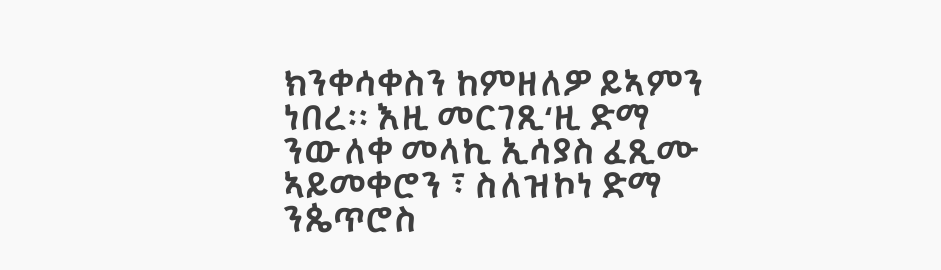ክንቀሳቀስን ከምዘለዎ ይኣምን ነበረ፡፡ እዚ መርገጺ‘ዚ ድማ ንውለቀ መላኪ ኢሳያስ ፈጺሙ ኣይመቀሮን ፣ ስለዝኮነ ድማ ንጴጥሮስ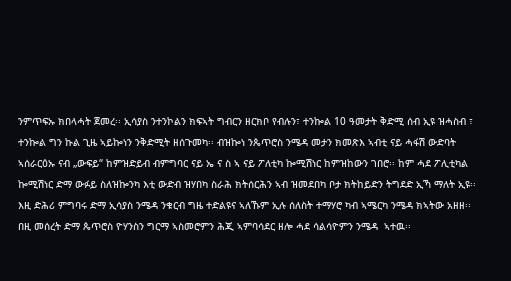ንምጥፍኡ ክበላሓት ጀመረ፡፡ ኢሳያስ ንተንኮልን ክፍኣት ግብርን ዘርክቦ የብሉን፣ ተንኰል 10 ዓመታት ቅድሚ ሰብ ኢዩ ዝሓስብ ፣ ተንኰል ግን ኩል ጊዜ ኣይኰነን ንቅድሚት ዘሰጉመካ፡፡ ብዝኰነ ንጴጥሮስ ንሜዳ መታን ክመጽእ ኣብቲ ናይ ሓፋሽ ውድባት ኣሰራርዕኡ ናብ „ውፍይ“ ከምዝድይብ ብምግባር ናይ ኤ ና ስ ኣ ናይ ፖለቲካ ኰሚሽነር ከምዝከውን ገበሮ፡፡ ከም ሓደ ፖሊቲካል ኰሚሽነር ድማ ውፉይ ስለዝኰንካ እቲ ውድብ ዝሃበካ ስራሕ ክትሰርሕን ኣብ ዝመደበካ ቦታ ክትከይድን ትግደድ ኢኻ ማለት ኢዩ፡፡ እዚ ድሕሪ ምግባሩ ድማ ኢሳያስ ንሜዳ ንቁርብ ግዜ ተድልዩና ኣለኹም ኢሉ ሰለስት ተማሃሮ ካብ ኣሜርካ ንሜዳ ክኣትው አዘዘ፡፡  በዚ መሰረት ድማ ጴጥሮስ ዮሃንስን ግርማ ኣስመሮምን ሕጂ ኣምባሳደር ዘሎ ሓደ ሳልሳዮምን ንሜዳ  ኣተዉ፡፡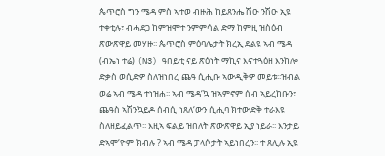ጴጥሮስ ግን ሜዳ ምስ ኣተወ ብዙሕ ከይጸንሔ ሽዑ ንሽዑ ኢዩ ተቀቲሉ፣ ብሓደጋ ከምዝሞተ ንምምሳል ድማ ከምዚ ዝስዕብ ጽውጽዋይ መሃዙ፡፡ ጴጥሮስ ምዕባሌታት ክረኢ ደልዩ ኣብ ሜዳ (ብኤነ ተሬ) (N3) ዓበይቲ ናይ ጽዕነት ማኪና እናተጓዕዘ እንከሎ ድቃስ ወሲድዎ ስለዝነበረ ጨዓ ሲሒቡ ኣውዲቅዎ መይቱ፡፡ዝብል ወሬ ኣብ ሜዳ ተነዝሐ፡፡ ኣብ ሜዳ‘ኳ ዝኣምኖም ሰብ ኣይረከቡን፣ ጨዓስ ኣሽንኳይዶ ሰብሲ ነጸለ‘ውን ሲሒባ ክተውድቅ ተራእዩ ስለዘይፈልጥ፡፡ እዚኣ ፍልይ ዝበለት ጽውጽዋይ ኢያ ነይራ፡፡ እንታይ ድኣሞ‘ዮም ክብሉ ? ኣብ ሜዳ ፓላሶታት ኣይነበረን፡፡ ተ ጸሊሉ ኢዩ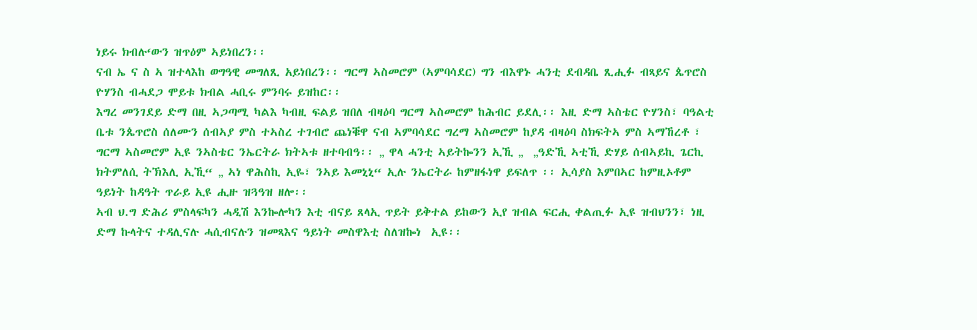ነይሩ ክብሉ‘ውን ዝጥዕም ኣይነበረን፡፡
ናብ ኤ ና ስ ኣ ዝተላእከ ወግዓዊ መግለጺ አይነበረን፡፡ ግርማ ኣስመሮም (ኣምባሳደር) ግን ብእዋኑ ሓንቲ ደብዳቤ ጺሒፉ ብጻይና ጴጥሮስ ዮሃንስ ብሓደጋ ሞይቱ ክብል ሓቢሩ ምንባሩ ይዝከር፡፡
እግረ መንገደይ ድማ በዚ ኣጋጣሚ ካልእ ካብዚ ፍልይ ዝበለ ብዛዕባ ግርማ ኣስመሮም ከሕብር ይደሊ፡፡ እዚ ድማ ኣስቴር ዮሃንስ፣ ባዓልቲ ቤቱ ንጴጥሮስ ሰለሙን ሰብኣያ ምስ ተኣስረ ተገብሮ ጨነቑዋ ናብ ኣምባሳደር ግረማ ኣስመሮም ከያዳ ብዛዕባ ስክፍትኣ ምስ ኣማኸረቶ ፣ ግርማ ኣስመሮም ኢዩ ንኣስቴር ንኤርትራ ክትኣቱ ዘተባብዓ፡፡ „ ዋላ ሓንቲ ኣይትኰንን ኢኺ „  „ዓድኺ ኣቲኺ ድሃይ ሰብኣይኪ ጌርኪ ክትምለሲ ትኽእሊ ኢኺ“ „ ኣነ ዋሕስኪ ኢዬ፣ ንኣይ እመኒኒ“ ኢሉ ንኤርትራ ከምዘፋነዋ ይፍለጥ ፡፡ ኢሳያስ እምበኣር ከምዚኦቶም ዓይነት ከዳዓት ጥራይ ኢዩ ሒዙ ዝጓዓዝ ዘሎ፡፡
ኣብ ህ.ግ ድሕሪ ምስላፍካን ሓዲሽ እንኰሎካን እቲ ብናይ ጸላኢ ጥይት ይቅተል ይከውን ኢየ ዝብል ፍርሒ ቀልጢፉ ኢዩ ዝብህንን፣ ነዚ ድማ ኩላትና ተዳሊናሉ ሓሲብናሉን ዝመጻእና ዓይነት መስዋእቲ ስለዝኰነ  ኢዩ፡፡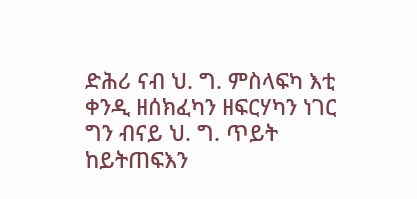ድሕሪ ናብ ህ. ግ. ምስላፍካ እቲ ቀንዲ ዘሰክፈካን ዘፍርሃካን ነገር ግን ብናይ ህ. ግ. ጥይት ከይትጠፍእን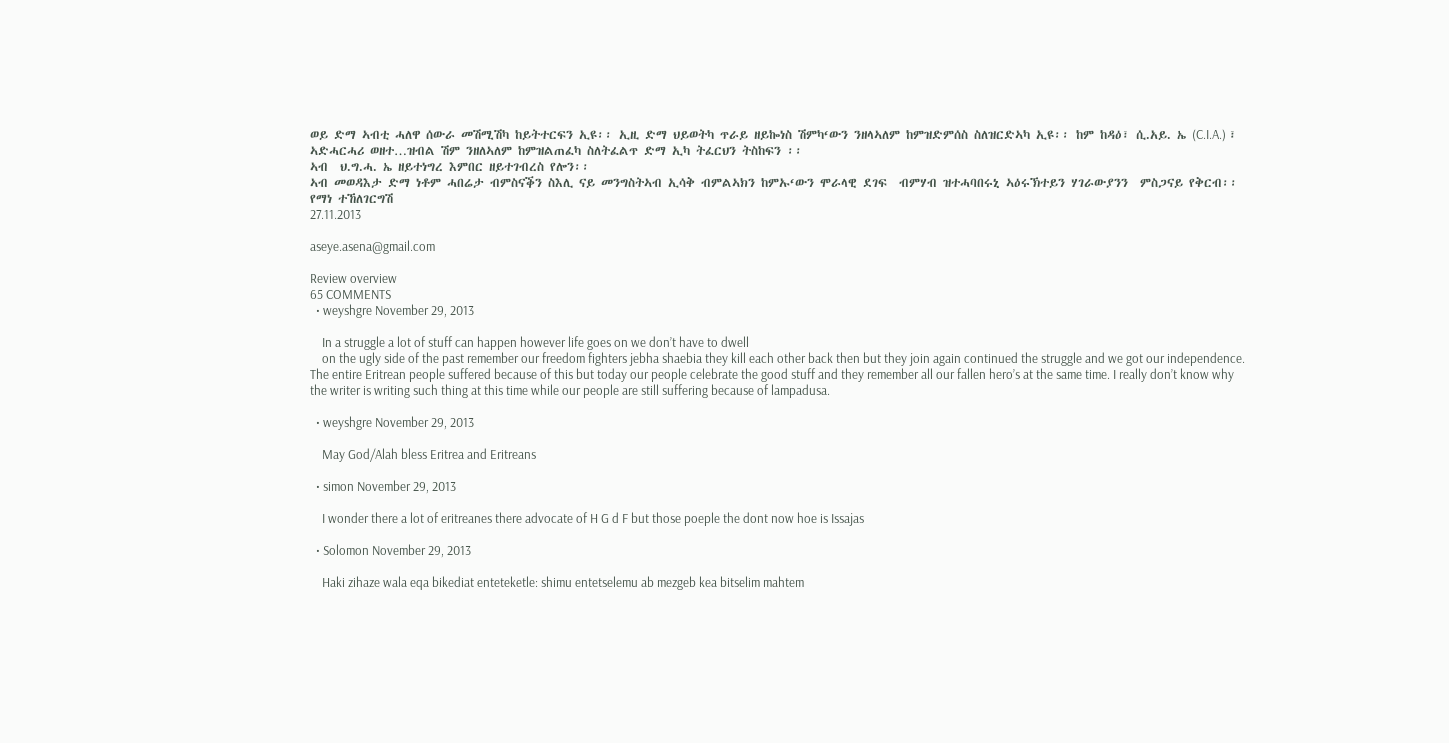ወይ ድማ ኣብቲ ሓለዋ ሰውራ መሽሚሽካ ከይትተርፍን ኢዩ፡፡ ኢዚ ድማ ህይወትካ ጥራይ ዘይኰነስ ሽምካ‘ውን ንዘላኣለም ከምዝድምሰስ ስለዝርድኣካ ኢዩ፡፡ ከም ከዳዕ፣ ሲ.አይ. ኤ (C.I.A.) ፣ ኣድሓርሓሪ ወዘተ…ዝብል ሽም ንዘለኣለም ከምዝልጠፈካ ስለትፈልጥ ድማ ኢካ ትፈርህን ትስከፍን ፡፡
ኣብ  ህ.ግ.ሓ. ኤ ዘይተነግረ እምበር ዘይተገብረስ የሎን፡፡
ኣብ መወዳእታ ድማ ነቶም ሓበሬታ ብምስናቕን ስእሊ ናይ መንግስትኣብ ኢሳቅ ብምልኣክን ከምኡ‘ውን ሞራላዊ ደገፍ  ብምሃብ ዝተሓባበሩኒ ኣዕሩኽተይን ሃገራውያንን  ምስጋናይ የቅርብ፡፡
የማነ ተኸለገርግሽ
27.11.2013

aseye.asena@gmail.com

Review overview
65 COMMENTS
  • weyshgre November 29, 2013

    In a struggle a lot of stuff can happen however life goes on we don’t have to dwell
    on the ugly side of the past remember our freedom fighters jebha shaebia they kill each other back then but they join again continued the struggle and we got our independence. The entire Eritrean people suffered because of this but today our people celebrate the good stuff and they remember all our fallen hero’s at the same time. I really don’t know why the writer is writing such thing at this time while our people are still suffering because of lampadusa.

  • weyshgre November 29, 2013

    May God/Alah bless Eritrea and Eritreans

  • simon November 29, 2013

    I wonder there a lot of eritreanes there advocate of H G d F but those poeple the dont now hoe is Issajas

  • Solomon November 29, 2013

    Haki zihaze wala eqa bikediat enteteketle: shimu entetselemu ab mezgeb kea bitselim mahtem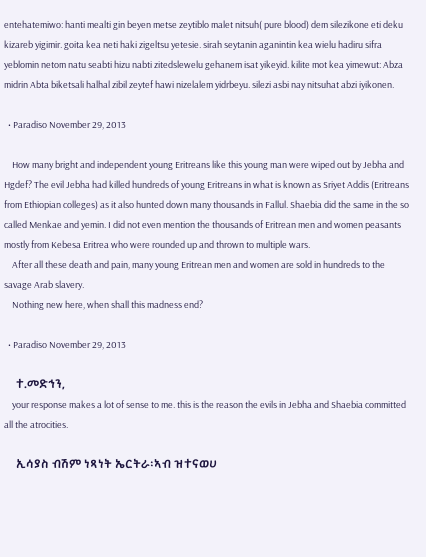entehatemiwo: hanti mealti gin beyen metse zeytiblo malet nitsuh( pure blood) dem silezikone eti deku kizareb yigimir. goita kea neti haki zigeltsu yetesie. sirah seytanin aganintin kea wielu hadiru sifra yeblomin netom natu seabti hizu nabti zitedslewelu gehanem isat yikeyid. kilite mot kea yimewut: Abza midrin Abta biketsali halhal zibil zeytef hawi nizelalem yidrbeyu. silezi asbi nay nitsuhat abzi iyikonen.

  • Paradiso November 29, 2013

    How many bright and independent young Eritreans like this young man were wiped out by Jebha and Hgdef? The evil Jebha had killed hundreds of young Eritreans in what is known as Sriyet Addis (Eritreans from Ethiopian colleges) as it also hunted down many thousands in Fallul. Shaebia did the same in the so called Menkae and yemin. I did not even mention the thousands of Eritrean men and women peasants mostly from Kebesa Eritrea who were rounded up and thrown to multiple wars.
    After all these death and pain, many young Eritrean men and women are sold in hundreds to the savage Arab slavery.
    Nothing new here, when shall this madness end?

  • Paradiso November 29, 2013

    ተ.መድኅን,
    your response makes a lot of sense to me. this is the reason the evils in Jebha and Shaebia committed all the atrocities.

    ኢሳያስ ብሽም ነጻነት ኤርትራ፡ኣብ ዝተናወሀ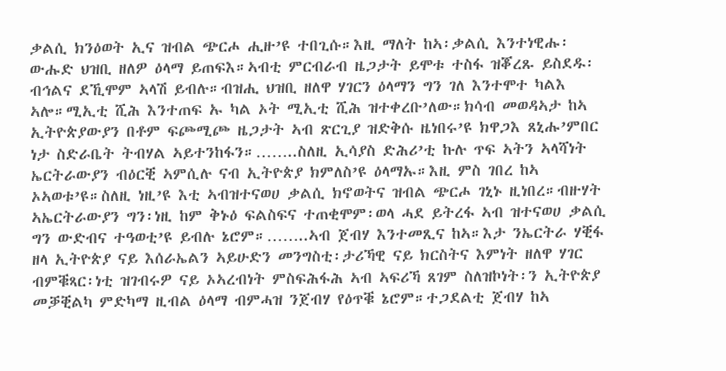ቃልሲ ክንዕወት ኢና ዝብል ጭርሖ ሒዙ’ዩ ተበጊሱ።እዚ ማለት ከኣ፡ቃልሲ እንተነዊሑ፡ውሑድ ህዝቢ ዘለዎ ዕላማ ይጠፍእ።ኣብቲ ምርብራብ ዜጋታት ይሞቱ ተስፋ ዝቖረጹ ይስደዱ፡ብኅልና ደኺሞም ኣላሽ ይብሉ።ብዝሒ ህዝቢ ዘለዋ ሃገርን ዕላማን ግን ገለ እንተሞተ ካልእ ኣሎ።ሚኢቲ ሺሕ እንተጠፍ ኡ ካል ኦት ሚኢቲ ሺሕ ዝተቀረቡ’ለው።ክሳብ መወዳኣታ ከኣ ኢትዮጵያውያን በቶም ፍጮሚጮ ዜጋታት ኣብ ጽርጊያ ዝድቅሱ ዜነበሩ’ዩ ክዋጋእ ጸኒሑ’ምበር ነታ ስድራቤት ትብሃል ኣይተንከፋን።……..ስለዚ ኢሳያስ ድሕሪ’ቲ ኩሉ ጥፍ ኣትን ኣላሻነት ኤርትራውያን ብዕርቒ ኣምሲሉ ናብ ኢትዮጵያ ክምለስ’ዩ ዕላማኡ።እዚ ምስ ገበረ ከኣ ኦኣወቱ’ዩ።ስለዚ ነዚ’ዩ እቲ ኣብዝተናወሀ ቃልሲ ክኖወትና ዝብል ጭርሖ ገኒኑ ዚነበረ።ብዙሃት ኣኤርትራውያን ግን፡ነዚ ከም ቅኑዕ ፍልስፍና ተጠቂሞም፡ወላ ሓደ ይትረፋ ኣብ ዝተናወሀ ቃልሲ ግን ውድብና ተዓወቲ’ዩ ይብሉ ኔሮም።……..ኣብ ጀብሃ እንተመጺና ከኣ።እታ ንኤርትራ ሃቒፋ ዘላ ኢትዮጵያ ናይ እሰራኤልን ኣይሁድን መንግስቲ፡ታሪኻዊ ናይ ክርስትና እምነት ዘለዋ ሃገር ብምቑጻር፡ነቲ ዝገብሩዎ ናይ ኦኣረብነት ምስፍሕፋሕ ኣብ ኣፍሪኻ ጸገም ስለዝኮነት፡ን ኢትዮጵያ መቓቒልካ ምድካማ ዚብል ዕላማ ብምሓዝ ንጀብሃ የዕጥቑ ኔሮም።ተጋደልቲ ጀብሃ ከኣ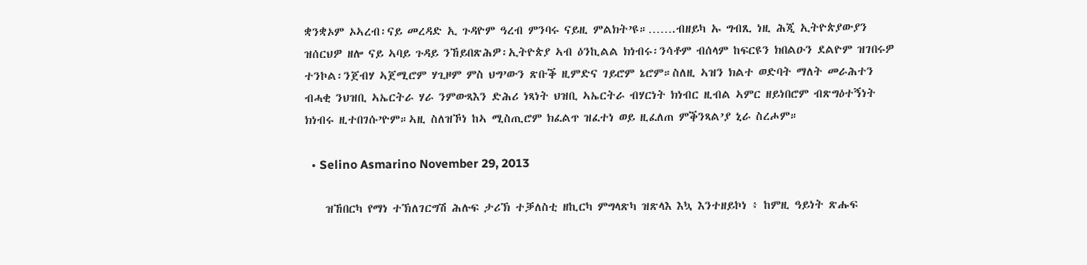ቋንቋኦም ኦኣረብ፡ናይ መረዳድ ኢ ጉዳዮም ዓረብ ምንባሩ ናይዚ ምልክት’ዩ።…….ብዘይካ ኡ ግብጺ ነዚ ሕጂ ኢትዮጵያውያን ዝሰርህዎ ዘሎ ናይ ኣባይ ጉዳይ ንኸይበጽሕዎ፡ኢትዮጵያ ኣብ ዕንኪልል ክነብሩ፡ንሳቶም ብሰላም ከፍርዩን ክበልዑን ደልዮም ዝገበሩዎ ተንኮል፡ንጀብሃ ኣጀሚሮም ሃጊዞም ምስ ህግ’ውን ጽቡቕ ዚምድና ገይሮም ኔሮም።ስለዚ ኣዝን ክልተ ወድባት ማለት መራሕተን ብሓቂ ንህዝቢ ኣኤርትራ ሃራ ንምውጻእን ድሕሪ ነጻነት ህዝቢ ኣኤርትራ ብሃርነት ክነብር ዚብል ኣምር ዘይነበሮም ብጽግዕተኝነት ክነብሩ ዚተበገሱ’ዮም።ኣዚ ስለዝኾነ ከኣ ሚስጢሮም ክፈልጥ ዝፈተነ ወይ ዚፈለጠ ምቕንጻል’ያ ኒራ ስረሖም።

  • Selino Asmarino November 29, 2013

    ዝኸበርካ የማነ ተኽለገርግሽ ሕሉፍ ታሪኽ ተቓለስቲ ዘኪርካ ምግላጽካ ዝጽላእ እኳ እንተዘይኮነ ፥ ከምዚ ዓይነት ጽሑፍ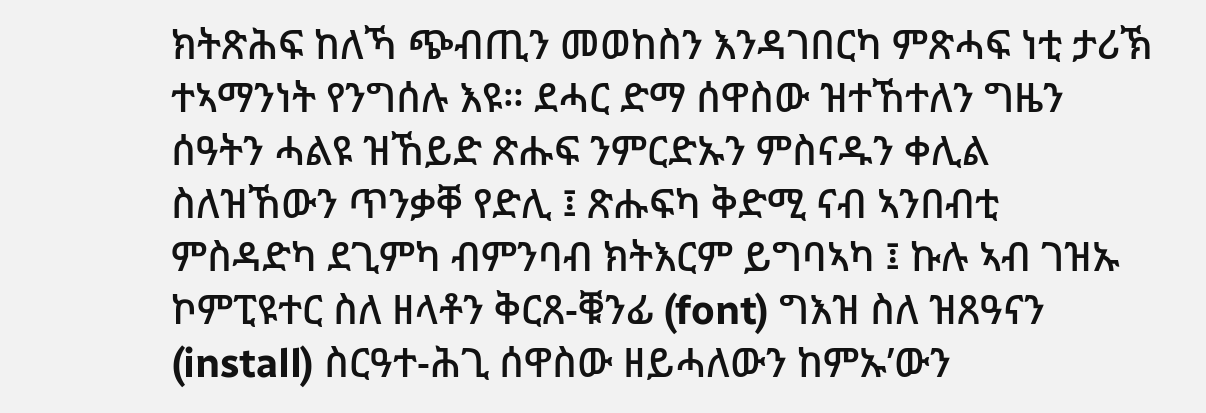ክትጽሕፍ ከለኻ ጭብጢን መወከስን እንዳገበርካ ምጽሓፍ ነቲ ታሪኽ ተኣማንነት የንግሰሉ እዩ። ደሓር ድማ ሰዋስው ዝተኸተለን ግዜን ሰዓትን ሓልዩ ዝኸይድ ጽሑፍ ንምርድኡን ምስናዱን ቀሊል ስለዝኸውን ጥንቃቐ የድሊ ፤ ጽሑፍካ ቅድሚ ናብ ኣንበብቲ ምስዳድካ ደጊምካ ብምንባብ ክትእርም ይግባኣካ ፤ ኩሉ ኣብ ገዝኡ ኮምፒዩተር ስለ ዘላቶን ቅርጸ-ቑንፊ (font) ግእዝ ስለ ዝጸዓናን (install) ስርዓተ-ሕጊ ሰዋስው ዘይሓለውን ከምኡ’ውን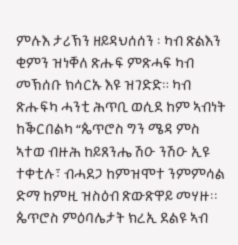ምሉእ ታሪኽን ዘይዳህሰሰን ፡ ካብ ጽልእን ቂምን ዝነቐለ ጽሑፍ ምጽሓፍ ካብ መኽሰቡ ክሳርኡ እዩ ዝገድድ። ካብ ጽሑፍካ ሓንቲ ሕጥቢ ወሲደ ከም ኣብነት ከቕርበልካ “ጴጥሮስ ግን ሜዳ ምስ ኣተወ ብዙሕ ከይጸንሔ ሽዑ ንሽዑ ኢዩ ተቀቲሉ፣ ብሓደጋ ከምዝሞተ ንምምሳል ድማ ከምዚ ዝስዕብ ጽውጽዋይ መሃዙ፡፡ ጴጥሮስ ምዕባሌታት ክረኢ ደልዩ ኣብ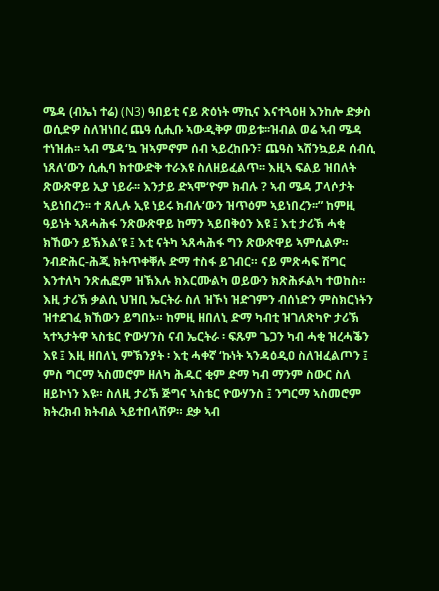ሜዳ (ብኤነ ተሬ) (N3) ዓበይቲ ናይ ጽዕነት ማኪና እናተጓዕዘ እንከሎ ድቃስ ወሲድዎ ስለዝነበረ ጨዓ ሲሒቡ ኣውዲቅዎ መይቱ፡፡ዝብል ወሬ ኣብ ሜዳ ተነዝሐ፡፡ ኣብ ሜዳ‘ኳ ዝኣምኖም ሰብ ኣይረከቡን፣ ጨዓስ ኣሽንኳይዶ ሰብሲ ነጸለ‘ውን ሲሒባ ክተውድቅ ተራእዩ ስለዘይፈልጥ፡፡ እዚኣ ፍልይ ዝበለት ጽውጽዋይ ኢያ ነይራ፡፡ እንታይ ድኣሞ‘ዮም ክብሉ ? ኣብ ሜዳ ፓላሶታት ኣይነበረን፡፡ ተ ጸሊሉ ኢዩ ነይሩ ክብሉ‘ውን ዝጥዕም ኣይነበረን፡፡” ከምዚ ዓይነት ኣጸሓሕፋ ንጽውጽዋይ ከማን ኣይበቅዕን እዩ ፤ እቲ ታሪኽ ሓቂ ክኸውን ይኽእል’ዩ ፤ እቲ ናትካ ኣጸሓሕፋ ግን ጽውጽዋይ ኣምሲልዎ። ንብድሕር-ሕጂ ክትጥቀቐሉ ድማ ተስፋ ይገብር። ናይ ምጽሓፍ ሽግር እንተለካ ንጽሒፎም ዝኽእሉ ክእርሙልካ ወይውን ክጽሕፉልካ ተወከስ። እዚ ታሪኽ ቃልሲ ህዝቢ ኤርትራ ስለ ዝኾነ ዝድገምን ብሰነድን ምስክርነትን ዝተደገፈ ክኸውን ይግበኦ። ከምዚ ዘበለኒ ድማ ካብቲ ዝገለጽካዮ ታሪኽ ኣተኣታትዋ ኣስቴር ዮውሃንስ ናብ ኤርትራ ፡ ፍጹም ጌጋን ካብ ሓቂ ዝረሓቕን እዩ ፤ እዚ ዘበለኒ ምኽንያት ፡ እቲ ሓቀኛ ‘ኩነት ኣንዳዕዲዐ ስለዝፈልጦን ፤ ምስ ግርማ ኣስመሮም ዘለካ ሕዱር ቂም ድማ ካብ ማንም ስውር ስለ ዘይኮነን እዩ። ስለዚ ታሪኽ ጅግና ኣስቴር ዮውሃንስ ፤ ንግርማ ኣስመሮም ክትረክብ ክትብል ኣይተበላሽዎ። ደቃ ኣብ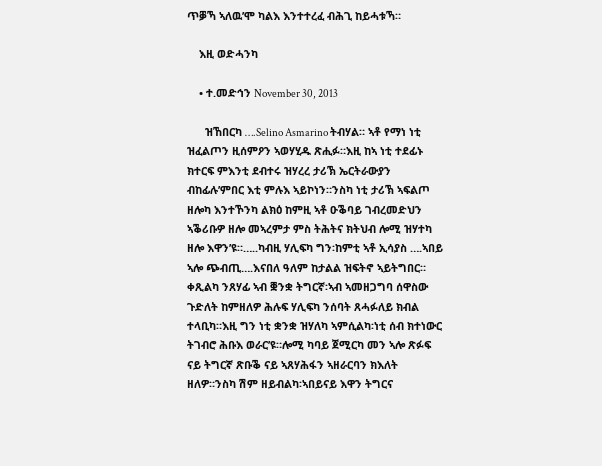ጥቓኻ ኣለዉ’ሞ ካልእ እንተተረፈ ብሕጊ ከይሓቱኻ።

    እዚ ወድሓንካ

    • ተ.መድኅን November 30, 2013

      ዝኸበርካ ….Selino Asmarino ትብሃል። ኣቶ የማነ ነቲ ዝፈልጦን ዚሰምዖን ኣወሃሂዱ ጽሒፉ።እዚ ከኣ ነቲ ተደፊኑ ክተርፍ ምእንቲ ደብተሩ ዝሃረረ ታሪኽ ኤርትራውያን ብከፊሉ’ምበር እቲ ምሉእ ኣይኮነን።ንስካ ነቲ ታሪኽ ኣፍልጦ ዘሎካ እንተኾንካ ልክዕ ከምዚ ኣቶ ዑቕባይ ገብረመድህን ኣቕሪቡዎ ዘሎ መኣረምታ ምስ ትሕትና ክትህብ ሎሚ ዝሃተካ ዘሎ እዋን’ዩ።…..ካብዚ ሃሊፍካ ግን፡ከምቲ ኣቶ ኢሳያስ ….ኣበይ ኣሎ ጭብጢ….እናበለ ዓለም ከታልል ዝፍትኖ ኣይትግበር። ቀጺልካ ንጸሃፊ ኣብ ቛንቋ ትግርኛ፡ኣብ ኣመዘጋግባ ሰዋስው ጉድለት ከምዘለዎ ሕሉፍ ሃሊፍካ ንሰባት ጸሓፉለይ ክብል ተላቢካ።እዚ ግን ነቲ ቋንቋ ዝሃለካ ኣምሲልካ፡ነቲ ሰብ ክተነውር ትገብሮ ሕቡእ ወራር’ዩ።ሎሚ ካባይ ጀሚርካ መን ኣሎ ጽፉፍ ናይ ትግርኛ ጽቡቕ ናይ ኣጸሃሕፋን ኣዘራርባን ክእለት ዘለዎ።ንስካ ሽም ዘይብልካ፡ኣበይናይ እዋን ትግርና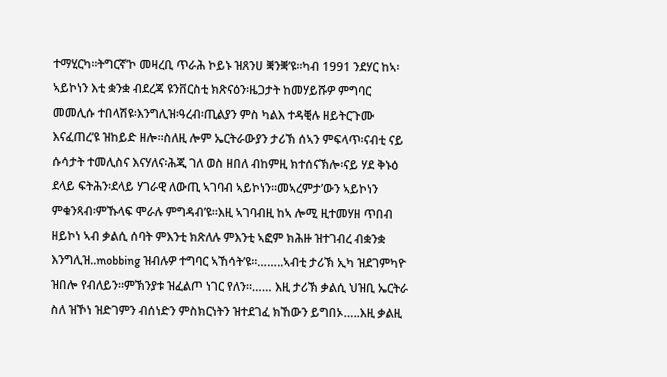ተማሂርካ።ትግርኛ’ኮ መዛረቢ ጥራሕ ኮይኑ ዝጸንሀ ቛንቛ’ዩ።ካብ 1991 ንደሃር ከኣ፡ኣይኮነን እቲ ቋንቋ ብደረጃ ዩንቨርስቲ ክጽናዕን፡ዜጋታት ከመሃይሹዎ ምግባር መመሊሱ ተበላሽዩ፡እንግሊዝ፡ዓረብ፡ጢልያን ምስ ካልእ ተዳቒሉ ዘይትርጉሙ እናፈጠረ’ዩ ዝከይድ ዘሎ።ስለዚ ሎም ኤርትራውያን ታሪኽ ሰኣን ምፍላጥ፡ናብቲ ናይ ሱሳታት ተመሊስና እናሃለና፡ሕጂ ገለ ወስ ዘበለ ብከምዚ ክተሰናኽሎ፡ናይ ሃደ ቅኑዕ ደላይ ፍትሕን፡ደላይ ሃገራዊ ለውጢ ኣገባብ ኣይኮነን።መኣረምታ’ውን ኣይኮነን ምቁንጻብ፡ምኹላፍ ሞራሉ ምግዳብ’ዩ።እዚ ኣገባብዚ ከኣ ሎሚ ዚተመሃዘ ጥበብ ዘይኮነ ኣብ ቃልሲ ሰባት ምእንቲ ክጽለሉ ምእንቲ ኣፎም ክሕዙ ዝተገብረ ብቋንቋ እንግሊዝ..mobbing ዝብሉዎ ተግባር ኣኸሳት’ዩ።……..ኣብቲ ታሪኽ ኢካ ዝደገምካዮ ዝበሎ የብለይን።ምኽንያቱ ዝፈልጦ ነገር የለን።…… እዚ ታሪኽ ቃልሲ ህዝቢ ኤርትራ ስለ ዝኾነ ዝድገምን ብሰነድን ምስክርነትን ዝተደገፈ ክኸውን ይግበኦ…..እዚ ቃልዚ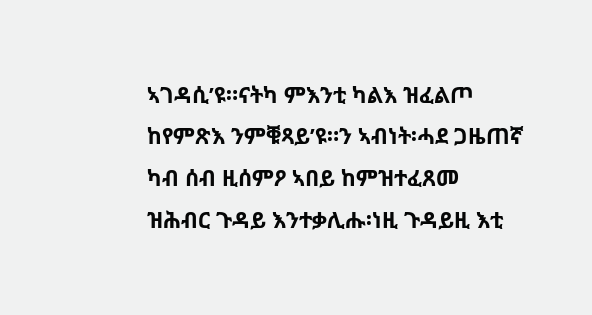ኣገዳሲ’ዩ።ናትካ ምእንቲ ካልእ ዝፈልጦ ከየምጽእ ንምቑጻይ’ዩ።ን ኣብነት፡ሓደ ጋዜጠኛ ካብ ሰብ ዚሰምዖ ኣበይ ከምዝተፈጸመ ዝሕብር ጉዳይ እንተቃሊሑ፡ነዚ ጉዳይዚ እቲ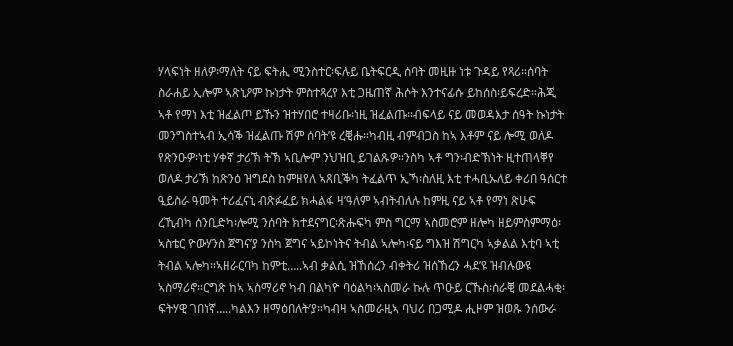ሃላፍነት ዘለዎ፡ማለት ናይ ፍትሒ ሚንስተር፡ፍሉይ ቤትፍርዲ ሰባት መዚዙ ነቱ ጉዳይ የጻሪ።ሰባት ስራሐይ ኢሎም ኣጽኒዖም ኩነታት ምስተጻረየ እቲ ጋዜጠኛ ሕሶት እንተናፊሱ ይከሰስ፡ይፍረድ።ሕጂ ኣቶ የማነ እቲ ዝፈልጦ ይኹን ዝተሃበሮ ተዛሪቡ፡ነዚ ዝፈልጡ።ብፍላይ ናይ መወዳእታ ሰዓት ኩነታት መንግስተኣብ ኢሳቕ ዝፈልጡ ሽም ሰባት’ዩ ረቒሑ።ካብዚ ብምብጋስ ከኣ እቶም ናይ ሎሚ ወለዶ የጽንዑዎ፡ነቲ ሃቀኛ ታሪኽ ትኽ ኣቢሎም ንህዝቢ ይገልጹዎ።ንስካ ኣቶ ግን፡ብድኽነት ዚተጠላቐየ ወለዶ ታሪኽ ከጽንዕ ዝግደስ ከምዘየለ ኣጸቢቕካ ትፈልጥ ኢኻ፡ስለዚ እቲ ተሓቢኡለይ ቀሪበ ዓሰርተ ዒይስራ ዓመት ተሪፈናኒ ብጽፉፈይ ክሓልፋ ዛ’ዓለም ኣብትብለሉ ከምዚ ናይ ኣቶ የማነ ጽሁፍ ረኺብካ ሰንቢድካ፡ሎሚ ንሰባት ክተደናግር፡ጽሑፍካ ምስ ግርማ ኣስመሮም ዘሎካ ዘይምስምማዕ፡ኣስቴር ዮውሃንስ ጀግና’ያ ንስካ ጀግና ኣይኮነትና ትብል ኣሎካ፡ናይ ግእዝ ሽግርካ ኣቃልል እቲባ ኣቲ ትብል ኣሎካ።ኣዘራርባካ ከምቲ…..ኣብ ቃልሲ ዝኸሰረን ብቀትሪ ዝሰኸረን ሓደ’ዩ ዝብሉውዩ ኣስማሪኖ።ርግጽ ከኣ ኣስማሪኖ ካብ በልካዮ ባዕልካ፡ኣስመራ ኩሉ ጥዑይ ርኹስ፡ሰራቒ መደልሓቂ፡ፍትሃዊ ገበነኛ…..ካልእን ዘማዕበለት’ያ።ካብዛ ኣስመራዚኣ ባህሪ በጋሚዶ ሒዞም ዝወጹ ንሰውራ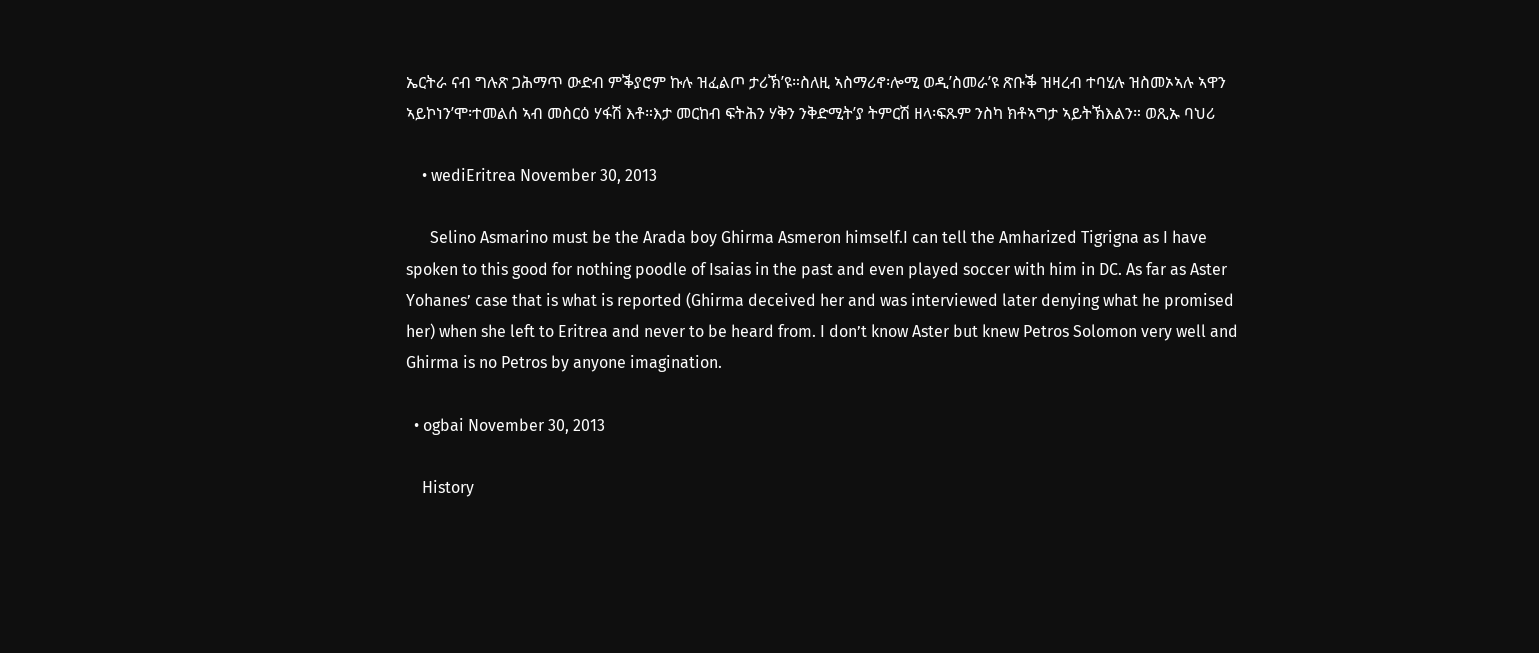ኤርትራ ናብ ግሉጽ ጋሕማጥ ውድብ ምቕያሮም ኩሉ ዝፈልጦ ታሪኽ’ዩ።ስለዚ ኣስማሪኖ፡ሎሚ ወዲ’ስመራ’ዩ ጽቡቕ ዝዛረብ ተባሂሉ ዝስመኦኣሉ ኣዋን ኣይኮነን’ሞ፡ተመልሰ ኣብ መስርዕ ሃፋሽ እቶ።እታ መርከብ ፍትሕን ሃቅን ንቅድሚት’ያ ትምርሽ ዘላ፡ፍጹም ንስካ ክቶኣግታ ኣይትኽእልን። ወጺኡ ባህሪ

    • wediEritrea November 30, 2013

      Selino Asmarino must be the Arada boy Ghirma Asmeron himself.I can tell the Amharized Tigrigna as I have spoken to this good for nothing poodle of Isaias in the past and even played soccer with him in DC. As far as Aster Yohanes’ case that is what is reported (Ghirma deceived her and was interviewed later denying what he promised her) when she left to Eritrea and never to be heard from. I don’t know Aster but knew Petros Solomon very well and Ghirma is no Petros by anyone imagination.

  • ogbai November 30, 2013

    History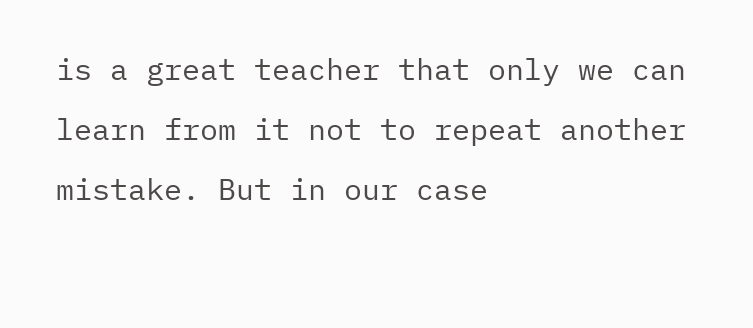is a great teacher that only we can learn from it not to repeat another mistake. But in our case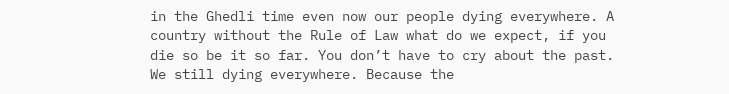in the Ghedli time even now our people dying everywhere. A country without the Rule of Law what do we expect, if you die so be it so far. You don’t have to cry about the past. We still dying everywhere. Because the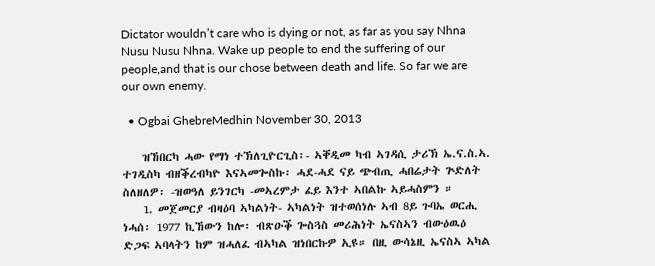Dictator wouldn’t care who is dying or not, as far as you say Nhna Nusu Nusu Nhna. Wake up people to end the suffering of our people,and that is our chose between death and life. So far we are our own enemy.

  • Ogbai GhebreMedhin November 30, 2013

    ዝኸበርካ ሓው የማነ ተኽለጊዮርጊስ፡- ኣቐዲመ ካብ ኣገዳሲ ታሪኽ ኤ.ና.ስ.ኣ. ተገዲስካ ብዘቕረብካዮ እናኣመጐስኩ፡ ሓደ-ሓደ ናይ ጭብጢ ሓበሬታት ጕድለት ስለዘለዎ፡ -ዝወዓለ ይንገርካ -መኣረምታ ፈይ እንተ ኣበልኩ ኣይሓስምን ።
    1. መጀመርያ ብዛዕባ ኣካልነት- ኣካልነት ዝተወሰነሉ ኣብ 8ይ ጉባኤ ወርሒ ነሓሰ፡ 1977 ኪኸውን ከሎ፡ ብጽዑቕ ጐስጓስ መሪሕነት ኤናስኣን ብውዕዉዕ ድጋፍ ኣባላትን ከም ዝሓለፈ ብኣካል ዝነበርኩዎ ኢዩ። በዚ ውሳኔዚ ኤናስኣ ኣካል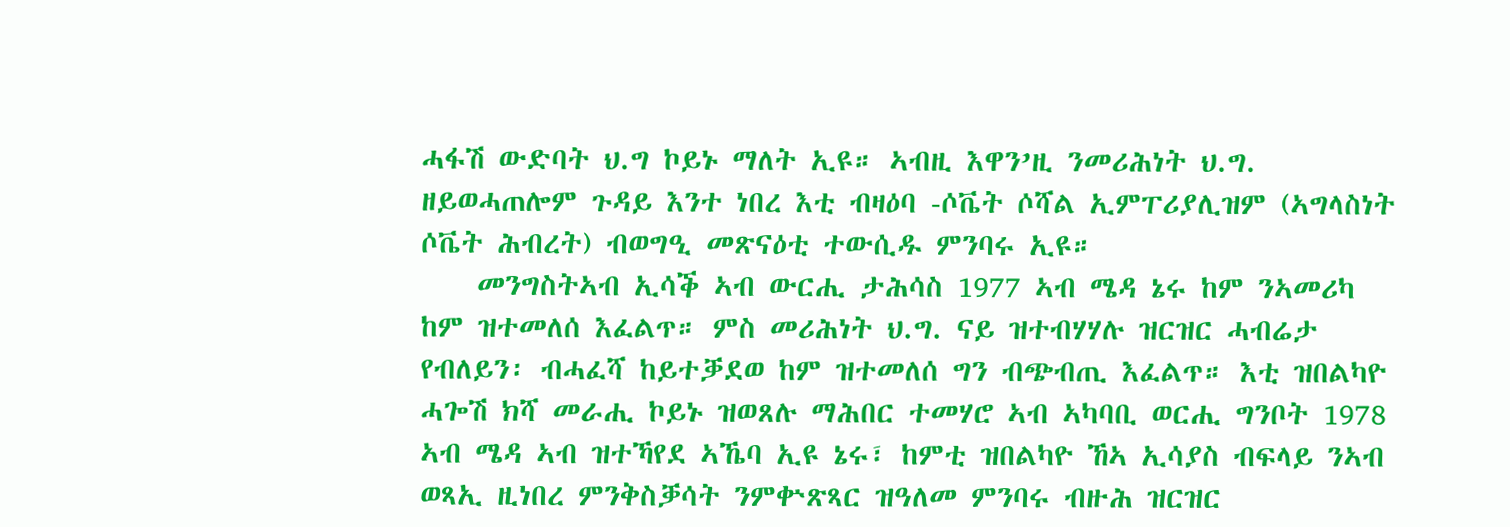ሓፋሽ ውድባት ህ.ግ ኮይኑ ማለት ኢዩ። ኣብዚ እዋን’ዚ ንመሪሕነት ህ.ግ. ዘይወሓጠሎም ጉዳይ እንተ ነበረ እቲ ብዛዕባ -ሶቬት ሶሻል ኢምፐሪያሊዝም (ኣግላስነት ሶቬት ሕብረት) ብወግዒ መጽናዕቲ ተውሲዱ ምንባሩ ኢዩ።
    መንግስትኣብ ኢሳቕ ኣብ ውርሒ ታሕሳስ 1977 ኣብ ሜዳ ኔሩ ከም ንኣመሪካ ከም ዝተመለሰ እፈልጥ። ምስ መሪሕነት ህ.ግ. ናይ ዝተብሃሃሉ ዝርዝር ሓብሬታ የብለይን፡ ብሓፈሻ ከይተቓደወ ከም ዝተመለሰ ግን ብጭብጢ እፈልጥ። እቲ ዝበልካዮ ሓጐሽ ክሻ መራሒ ኮይኑ ዝወጸሉ ማሕበር ተመሃሮ ኣብ ኣካባቢ ወርሒ ግንቦት 1978 ኣብ ሜዳ ኣብ ዝተኻየደ ኣኼባ ኢዩ ኔሩ፣ ከምቲ ዝበልካዮ ኸኣ ኢሳያስ ብፍላይ ንኣብ ወጻኢ ዚነበረ ምንቅስቓሳት ንምቍጽጻር ዝዓለመ ምንባሩ ብዙሕ ዝርዝር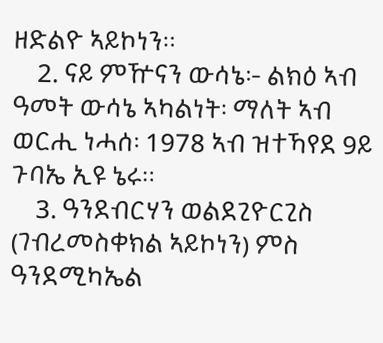ዘድልዮ ኣይኮነን።
    2. ናይ ምዅናን ውሳኔ፡- ልክዕ ኣብ ዓመት ውሳኔ ኣካልነት፡ ማለት ኣብ ወርሒ ነሓሰ፡ 1978 ኣብ ዝተኻየደ 9ይ ጉባኤ ኢዩ ኔሩ።
    3. ዓንደብርሃን ወልደጊዮርጊስ (ገብረመስቀክል ኣይኮነን) ምስ ዓንደሚካኤል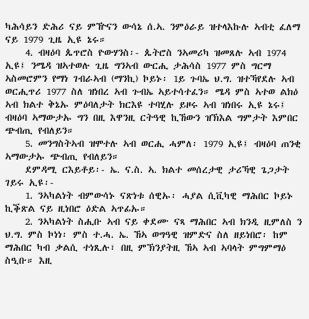ካሕሳይን ድሕሪ ናይ ምዅናን ውሳኔ ሰ.ኣ. ንምዕራይ ዝተላእኩሉ ኣብቲ ፈለማ ናይ 1979 ጊዜ ኢዩ ኔሩ።
    4. ብዛዕባ ጴጥሮስ ዮውሃንስ፡- ጴትሮስ ንኣመሪካ ዝመጸሉ ኣብ 1974 ኢዩ፤ ንሜዳ ዝኣተወሉ ጊዜ ግንኣብ ውርሒ ታሕሳስ 1977 ምስ ግርማ ኣስመሮምን የማነ ገብራኣብ (ማንኪ) ኮይኑ፡ 1ይ ጉባኤ ህ.ግ. ዝተኻየደሉ ኣብ ወርሒጥሪ 1977 ስለ ዝነበረ ኣብ ጉብኤ ኣይተሳተፈን። ሜዳ ምስ ኣተወ ልክዕ ኣብ ክልተ ቅኔኡ ምዕባለታት ክርእዩ ተባሂሉ ይዞሩ ኣብ ዝነበሩ ኢዩ ኔሩ፤ ብዛዕባ ኣማውታኡ ግን በዚ እዋንዚ ርትዓዊ ኪኸውን ዝኽእል ግምታት እምበር ጭብጢ የብለይን።
    5. መንግስትኣብ ዝሞተሉ ኣብ ወርሒ ሓምለ፡ 1979 ኢዩ፤ ብዛዕባ ጠንቂ ኣማውታኡ ጭብጢ የብለይን።
    ደምዳሚ ርእይቶይ፡- ኤ. ና.ስ. ኣ. ክልተ መሰረታዊ ታሪኻዊ ጌጋታት ገይሩ ኢዩ፡-
    1. ንኣካልነት ብምውሳኑ ናጽነቱ ሰዊኡ፡ ሓያል ሲቪካዊ ማሕበር ኮይኑ ኪቕጽል ናይ ዚነበሮ ዕድል ኣጥፊኡ።
    2. ንኣካልነት ስሒቡ ኣብ ናይ ቀደሙ ናጻ ማሕበር ኣብ ክንዲ ዚምለስ ን ህ.ግ. ምስ ኮነነ፡ ምስ ተ.ሓ. ኤ. ኸኣ ወግዓዊ ዝምድና ስለ ዘይነበሮ፡ ከም ማሕበር ካብ ቃልሲ ተነጺሉ፣ በዚ ምኽንያትዚ ኸኣ ኣብ ኣባላት ምግምማዕ ስዒቡ። እዚ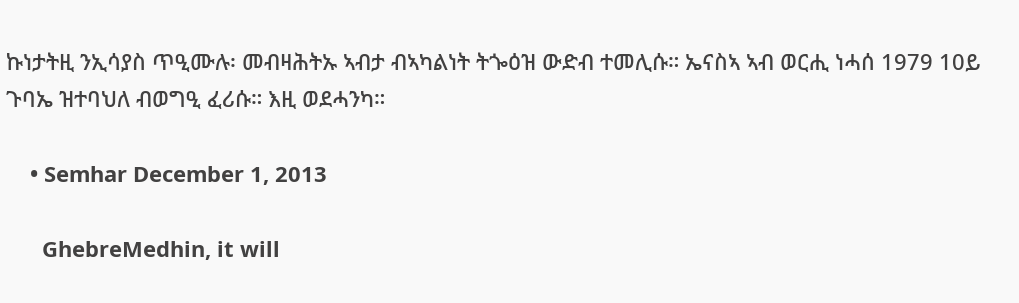ኩነታትዚ ንኢሳያስ ጥዒሙሉ፡ መብዛሕትኡ ኣብታ ብኣካልነት ትጐዕዝ ውድብ ተመሊሱ። ኤናስኣ ኣብ ወርሒ ነሓሰ 1979 10ይ ጉባኤ ዝተባህለ ብወግዒ ፈሪሱ። እዚ ወደሓንካ።

    • Semhar December 1, 2013

      GhebreMedhin, it will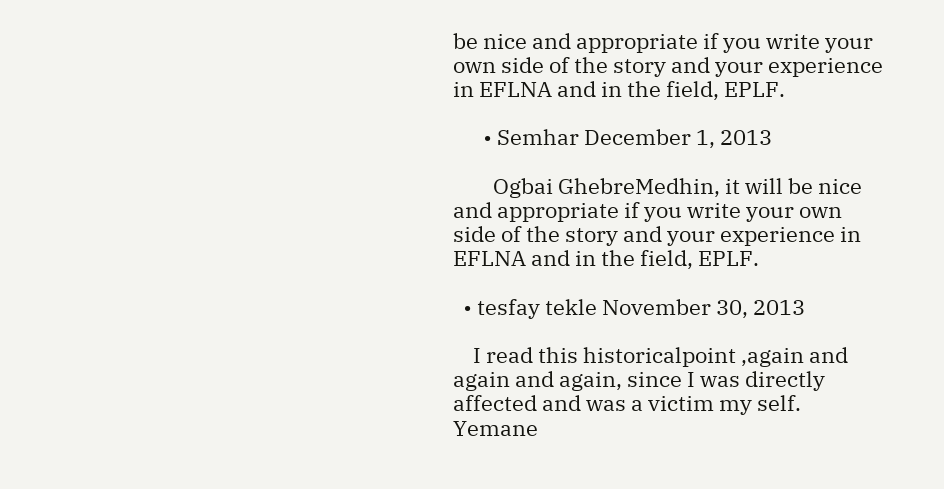be nice and appropriate if you write your own side of the story and your experience in EFLNA and in the field, EPLF.

      • Semhar December 1, 2013

        Ogbai GhebreMedhin, it will be nice and appropriate if you write your own side of the story and your experience in EFLNA and in the field, EPLF.

  • tesfay tekle November 30, 2013

    I read this historicalpoint ,again and again and again, since I was directly affected and was a victim my self. Yemane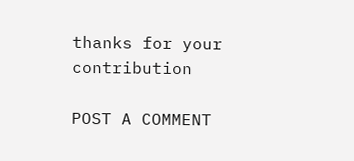thanks for your contribution

POST A COMMENT